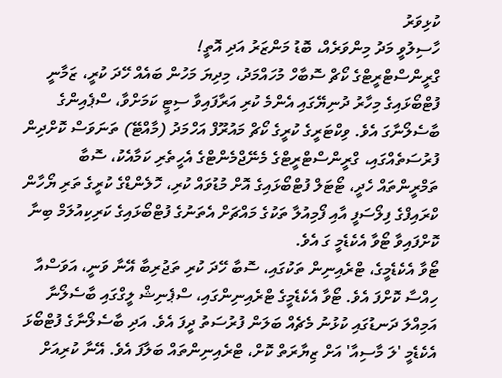ކުޅިވަރު
ހާސިލުވީ މަދު މިންވަރެއް، ބޮޑު މަންޒަރު އަދި އޮތީ!
ގްރީންސްޓްރީޓްގެ ކޯޗް ސޮބާހް މުހައްމަދު، މިދިޔަ މަހުން ބައެއް ހޭދަ ކުރީ، ޒަމާނީ ފުޓްބޯޅައިގެ މިހާރު ދުނިޔޭގައި އެންމެ ކުރި އަރާފައިވާ ސިޓީ ކަމަށްވާ، ސްޕެއިންގެ ބާސެލޯނާގަ އެވެ. ވިކްޓަރީގެ ކުރީގެ ކޯޗް މައުރޫފް އަހްމަދު (މާއްޓޭ) ތަނަވަސް ކޮށްދިން ފުރުސަތެއްގައި، ގްރީންސްޓްރީޓްގެ މެނޭޖްމެންޓްގެ އެހީތެރި ކަމާއެކު، ސޮބާ ތަމްރީންތައް ހެދީ، ޓޯޓަލް ފުޓްބޯޅައިގެ އޮށް މުޑުވައް ކުރި، ހޮލެންޑްގެ ކުރީގެ ތަރި ޔޯހާން ކްރައިފްގެ ފިލޯސަފީ އާއި ފޯމިއުލާ ތަކުގެ މައްޗަށް އެތަނުގެ ފުޓްބޯޅައިގެ ކަރިކިއުލަމް ބިނާ ކޮށްފައިވާ ޓޯވާ އެކެޑެމީ ގަ އެވެ.
ޓޯވާ އެކެޑެމީގެ، ޓްރެއިނިން ތަކުގައި، ސޮބާ ހޭދަ ކުރި ތަޖުރިބާ އޭނާ ވަނީ، އަވަސްއާ ހިއްސާ ކޮށްފަ އެވެ. ޓޯވާ އެކެޑެމީގެ ޓްރެއިނިންގައި، ސްޕެނިޝް ލީގްގައި ބާސެލޯނާ އަމިއްލަ ދަނޑުގައި ކުޅުނު މެޗެއް ބަލަން ފުރުސަތު ދީފަ އެވެ. އަދި ބާސެލޯނާގެ ފުޓްބޯޅަ އެކެޑެމީ 'ލަ މާސިއާ' އަށް ޒިޔާރަތް ކޮށް، ޓްރެއިނިންތައް ބަލާފަ އެވެ. އޭނާ ކުރިއަށް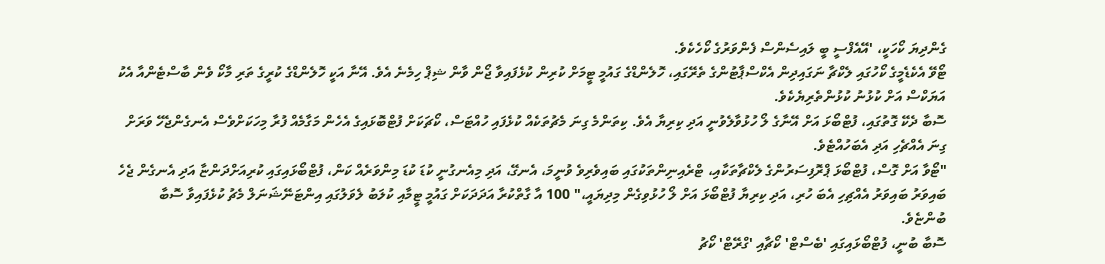ގެންދިޔަ ކޯހަކީ، 'އޭއެފްސީ ބީ ލައިސެންސް ފެންވަރުގެ ކޯހެކެވެ.
ޓޯވޭ އެކެޑެމީގެ ކޯހުގައި ލެކްޗާ ނަގައިދިން އެކްސްޕާޓުންގެ ތެރޭގައި، ހޮލެންޑްގެ ގައުމީ ޓީމަށް ކުރިން ކުޅެފައިވާ ޖޯން ވާން ޝިޕް ހިމެނެ އެވެ. އޭނާ އަކީ ހޮލެންޑްގެ ކުރީގެ ތަރި މާކޯ ވެން ބާސްޓެންއާ އެކު އަޔަކްސް އަށް ކުޅުނު ކުޅުންތެރިޔެކެވެ.
ސޮބާ ދެކޭ ގޮތުގައި، ފުޓްބޯޅަ އަށް އޭނާގެ ލޯ ހުޅުވާލެވުނީ އަދި ކިރިޔާ އެވެ. ކިތަންމެ ގިނަ މެޗުތަކެއް ކުޅެފައި ހުއްޓަސް، ކޯޗަކަށް ފުޓްބޮޅައިގެ އެހެން މަގާމެއް ފުރާ މިހަކަށްވެސް އެނގެންޖެހޭ ވަރަށް ގިނަ އެއްޗެހި އަދި އެބަހުއްޓެވެ.
"ޓޯވާ އަށް ގޮސް، ފުޓްބޯޅަ ޕްރޮފިސަރުންގެ ލެކްޗާތަކާއި، ޓްރެއިނިންތަކުގައި ބައިވެރިވެ ވުނީމަ، އެނގޭ، އަދި މިއެނގުނީ ކުޑަ ކުޑަ މިންވަރެއް ކަން، ފުޓްބޯޅައިގައި ކުރިއަށްދަންޏާ އަދި އެނގެން ޖެހެ ބައިވަރު ބައިވަރު އެއްޗިހި އެބަ ހުރި، އަދި ކިރިޔާ ފުޓްބޯޅަ އަށް ލޯ ހުޅުވިގެން މިދިޔައީ،" 100 އާ ގާތްކުރާ އަދަދަކަށް ގައުމީ ޓީމާއި ކުލަބު ލެވަލުގައި އިންޓަނޭޝަނަލް މެޗު ކުޅެފައިވާ ސޮބާ ބުންޏެވެ.
ސޮބާ ބުނީ، ފުޓްބޯޅައިގައި 'ބެސްޓް' ކޯޗާއި 'ގްރޭޓް' ކޯޗު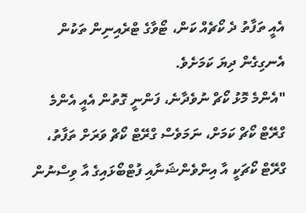އެއީ ތަފާތު ދެ ކޯޗެއް ކަން، ޓޯވާގެ ޓްރެއިނިން ތަކުން އެނގިގެން ދިޔަ ކަމަށެވެ.
"އެންމެ މޮޅު ކޯޗް ނުވެދާނެ، ފަންނީ ގޮތުން އެއީ އެންމެ ގްރޭޓް ކޯޗް ކަމަށް، ނަމަވެސް ގްރޭޓް ކޯޗް ވަރަށް ތަފާތު، ގްރޭޓް ކޯޗަކީ އާ އިންވެންޝަނާއި ފުޓްބޯޅައިގެ އާ ވިސްނުން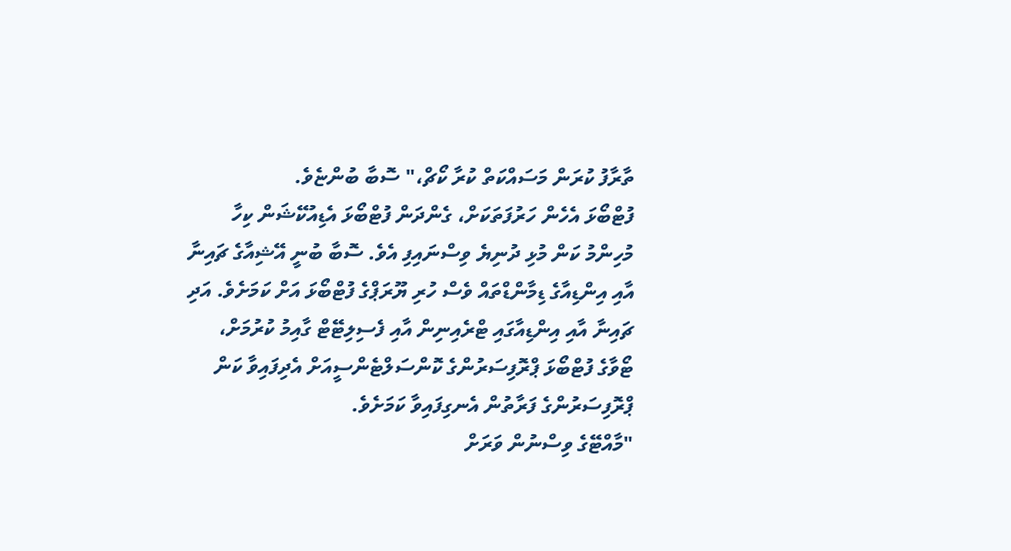ތާރާފު ކުރަން މަސައްކަތް ކުރާ ކޯޗް،" ސޮބާ ބުންޏެވެ.
ފުޓްބޯޅަ އެހެން ހަރުފަތަކަށް، ގެންދަން ފުޓްބޯޅަ އެޑިއުކޭޝަން ކިހާ މުހިންމު ކަން މުޅި ދުނިޔެ ވިސްނައިފި އެވެ. ސޮބާ ބުނީ އޭޝިއާގެ ޗައިނާ އާއި އިންޑިއާގެ ޑިމާންޑްތައް ވެސް ހުރި ޔޫރަޕްގެ ފުޓްބޯޅަ އަށް ކަމަށެވެ. އަދި ޗައިނާ އާއި އިންޑިއާގައި ޓްރެއިނިން އާއި ފެސިލިޓޭޓް ގާއިމު ކުރުމަށް، ޓޯވާގެ ފުޓްބޯޅަ ޕްރޮފިސަރުންގެ ކޮންސަލްޓެންސީއަށް އެދިފައިވާ ކަން ޕްރޮފިސަރުންގެ ފަރާތުން އެނގިފައިވާ ކަމަށެވެ.
"މާއްޓޭގެ ވިސްނުން ވަރަށް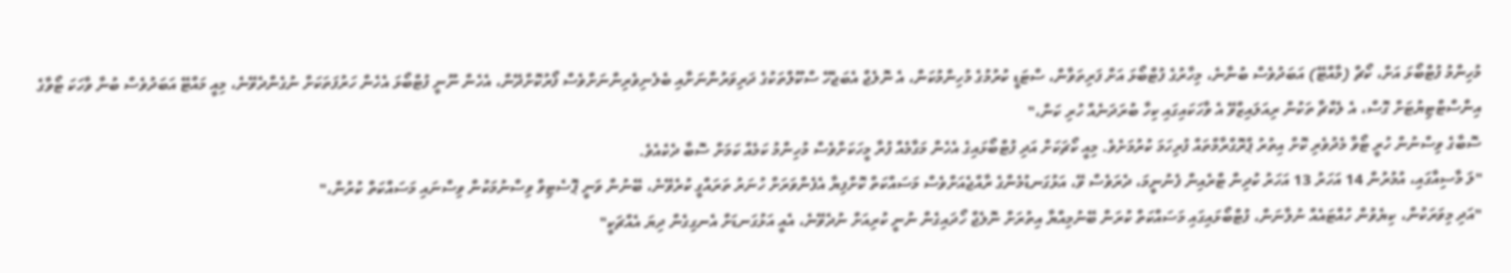މުހިންމު ފުޓްބޯޅަ އަށް، ކޯޗް (މާއްޓޭ) އަބަދުވެސް ބުނާނެ، މިހާރުގެ ފުޓްބޯޅަ އަށް ފަރިތަވާން، ސްޓަޑީ ކުރުމުގެ މުހިންމުކަން، އެ ނޮލެޖް އެބަޖެހޭ ސްކޫލްތަކުގެ ދަރިވަރުންނަށާއި ބެލެނިވެރިންނަށްވެސް ފޯރުކޮށްދޭން، އެހެން ނޫނީ ފުޓްބޯޅަ އެހެން ހަރުފަތަކަށް ނުގެންދެވޭނެ، މިއީ މައްޓޭ އަބަދުވެސް ބުނާ ވާހަކަ ޓޯވާގެ އިންސްޓްޓިޔުޓަށް ގޮސް، އެ ލެކްޗާ ތަކުން ރިއަލައިޒްވޭ އެ ވާހަކައިގައި ކިހާ ބުރަދަނެއް ހުރި ކަން،"
ސޮބާގެ ވިސްނުން ހުރީ ޓޯވާ މެދުވެރި ކޮށް އިތުރު ޕްރޮގްރާމްތައް ފުރިހަމަ ކުރުމަށެވެ. މިއީ ކޯޗަކަށް އަދި ފުޓްބޯޅައިގެ އެހެން މަގާމެއް ފުރާ މީހަކަށްވެސް މުހިންމު ކަމެއް ކަމަށް ސޮބާ ދެކެއެވެ.
"ލަ މާސިއާގައި، އުމުރުން 14 އަހަރު 13 އަހަރު ކުދިން ޓްރެއިން ފެނުނީމަ، ދެރަވެސް ވޭ، އަޅުގަނޑުމެންގެ ރާއްޖެއަށްވެސް މަސައްކަތް ކޮށްފިޔާ އެފެންވަރަށް ހުނަރު ތަރައްގީ ކުރެވޭނެ، ބޭނުން ވަނީ ޕޮސެޓިވް ވިސްނުމަކުން ވިސްނައި މަސައްކަތް ކުރުން،"
"އަދި މިވަރަކުން، ކިޔެވުން ހުއްޓައެއް ނުލާނަން، ފުޓްބޯޅައިގައި މަސައްކަތް ކުރަން ބޭނުމިއްޔާ އިތުރަށް ނޮލެޖް ހޯދައިގެން ނުނީ ކުރިއަށް ނުދެވޭނެ، އެއީ އަޅުގަނޑަށް އެނގިގެން ދިޔަ އެއްޗަކީ"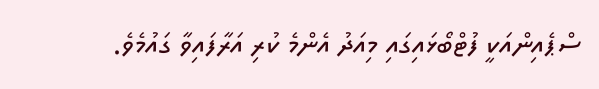ސްޕެއިންއަކީ ފުޓްބޯޅައިގައި މިއަދު އެންމެ ކުރި އަރާފައިވާ ގައުމެވެ.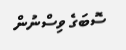ސޮބަގެ ވިސްނުން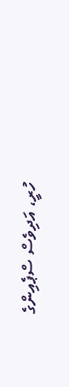ހުރީ، އަދިވެސް ސްޕެއިންގެ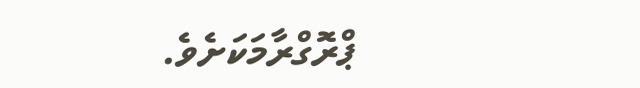ޕްރޮގްރާމަކަށެވެ.